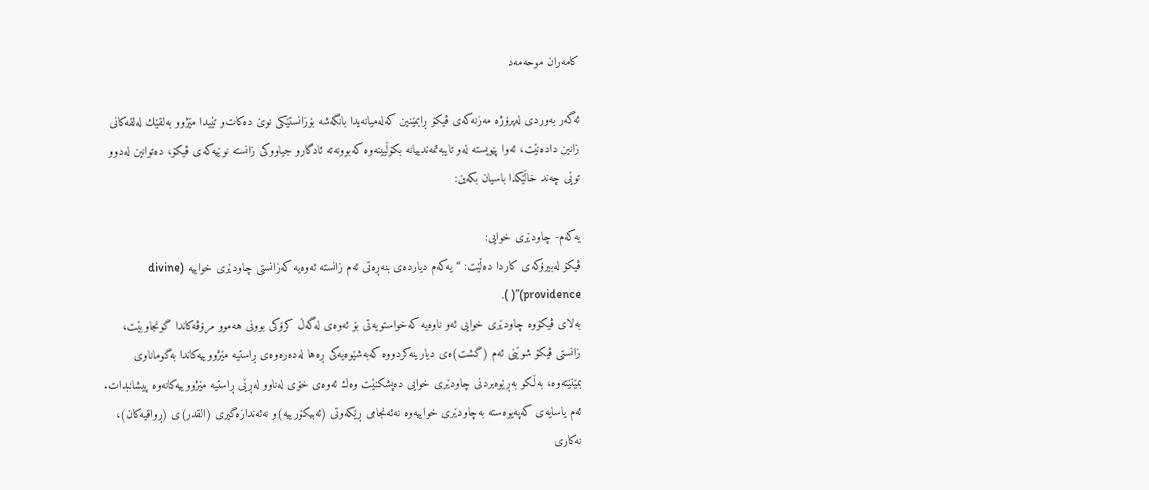کامەران موحەمەد

ئه‌گه‌ر به‌وردى له‌پرۆژه‌ مه‌زنه‌كه‌ى ڤیكۆ ڕابمێنین كه‌له‌میانه‌یدا بانگه‌شه‌ بۆزانستێكى نوێ ده‌كات‌و تێیدا مێژوو به‌لقێك له‌لقه‌كانى زانین داده‌نێت، ئه‌وا پێویسته‌ له‌و تایبه‌تمه‌ندییانه‌ بكۆڵیینه‌وه‌ كه‌بوونه‌ته‌ ئادگار‌و جیاووكى زانسته‌ نوێیه‌كه‌ى ڤیكۆ، ده‌توانین له‌دوو توێى چه‌ند خاڵێكدا باسیان بكه‌ین:

یه‌كه‌م- چاودێرى خوایى:
ڤیكۆ له‌بیرۆكه‌ى كاردا ده‌ڵێت: “یه‌كه‌م دیارده‌ى بنه‌ڕه‌تى ئه‌م زانسته‌ ئه‌وه‌یه‌ كه‌زانستى چاودێرى خواییه‌ (divine providence)”( ).
به‌لاى ڤیكۆوه‌ چاودێرى خوایى ئه‌و ناوه‌یه‌ كه‌خواستویه‌تى بۆ ئه‌وه‌ى له‌گه‌ڵ كرۆكى بوونى هه‌موو مرۆڤه‌كاندا گونجاوبێت، زانستى ڤیكۆ شوێنى ئه‌م (گشت)ه‌ى دیارینه‌كردووه‌ كه‌به‌شێوه‌یه‌كى ڕه‌ها له‌ده‌ره‌وه‌ى ڕاستیه‌ مێژووییه‌كاندا به‌گوماناوى بمێنێته‌وه‌، به‌ڵكو به‌ڕێوه‌بردنى چاودێرى خوایى ده‌پشكنێت وه‌ك ئه‌وه‌ى خۆى له‌ناوو له‌ڕێى ڕاستیه‌ مێژووییه‌كانه‌وه‌ پیشانبدات. ئه‌م یاسایه‌ى كه‌په‌یوه‌سته‌ به‌چاودێرى خواییه‌وه‌ نه‌ئه‌نجامى ڕێكه‌وتى (ئه‌بیكۆرییه‌)و نه‌ئه‌ندازه‌گیرى (القدر)ى (ڕواقیه‌كان)، نه‌كارى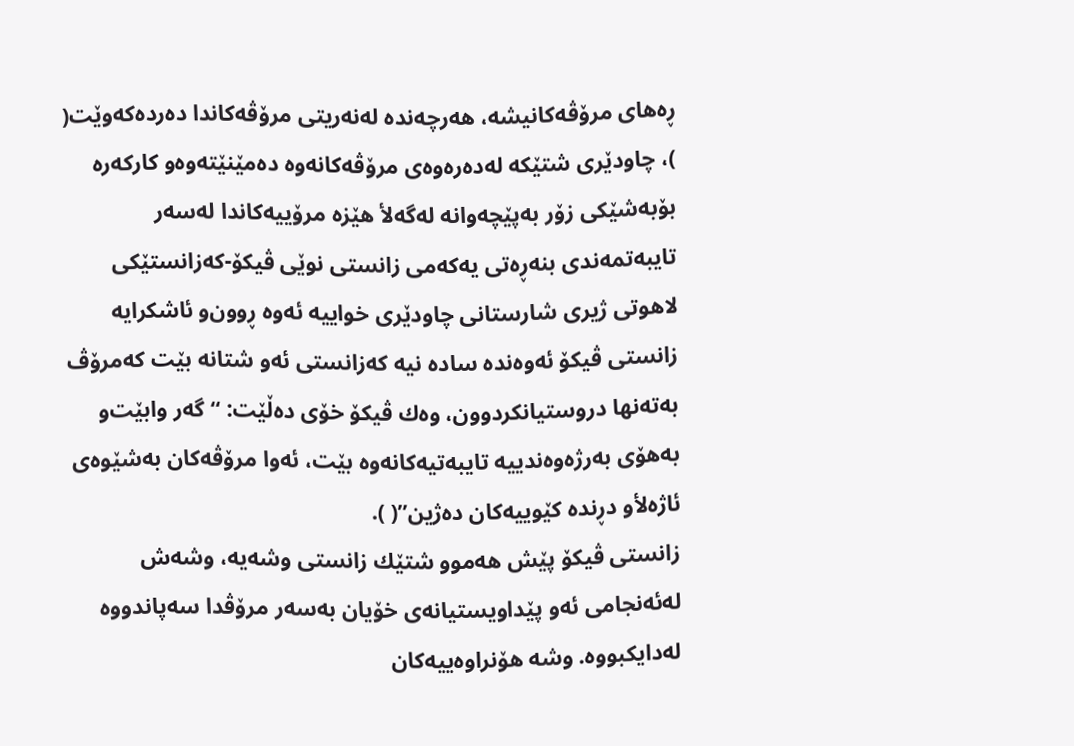ڕه‌هاى مرۆڤه‌كانیشه‌، هه‌رچه‌نده‌ له‌نه‌ریتى مرۆڤه‌كاندا ده‌رده‌كه‌وێت( )، چاودێرى شتێكه‌ له‌ده‌ره‌وه‌ى مرۆڤه‌كانه‌وه‌ ده‌مێنێته‌وه‌‌و كاركه‌ره‌ بۆبه‌شێكى زۆر به‌پێچه‌وانه‌ له‌گه‌لأ هێزه‌ مرۆییه‌كاندا له‌سه‌ر تایبه‌تمه‌ندى بنه‌ڕه‌تى یه‌كه‌مى زانستى نوێى ڤیكۆ-كه‌زانستێكى لاهوتى ژیرى شارستانى چاودێرى خواییه‌ ئه‌وه‌ ڕوون‌و ئاشكرایه‌ زانستى ڤیكۆ ئه‌وه‌نده‌ ساده‌ نیه‌ كه‌زانستى ئه‌و شتانه‌ بێت كه‌مرۆڤ به‌ته‌نها دروستیانكردوون، وه‌ك ڤیكۆ خۆى ده‌ڵێت: “گه‌ر وابێت‌و به‌هۆى به‌رژه‌وه‌ندییه‌ تایبه‌تیه‌كانه‌وه‌ بێت، ئه‌وا مرۆڤه‌كان به‌شێوه‌ی ئاژه‌لأ‌و دڕنده‌ كێوییه‌كان ده‌ژین”( ).
زانستى ڤیكۆ پێش هه‌موو شتێك زانستى وشه‌یه‌، وشه‌ش له‌ئه‌نجامى ئه‌و پێداویستیانه‌ى خۆیان به‌سه‌ر مرۆڤدا سه‌پاندووه‌ له‌دایكبووه‌. وشه‌ هۆنراوه‌ییه‌كان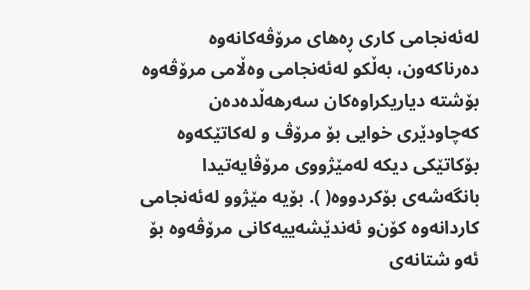له‌ئه‌نجامى كارى ڕه‌هاى مرۆڤه‌كانه‌وه‌ ده‌رناكه‌ون، به‌ڵكو له‌ئه‌نجامى وه‌ڵامى مرۆڤه‌وه‌ بۆشته‌ دیاریكراوه‌كان سه‌رهه‌ڵده‌ده‌ن كه‌چاودێرى خوایى بۆ مرۆڤ ‌و له‌كاتێكه‌وه‌ بۆكاتێكى دیكه‌ له‌مێژووى مرۆڤایه‌تیدا بانگه‌شه‌ى بۆكردووه‌( ). بۆیه‌ مێژوو له‌ئه‌نجامى كاردانه‌وه‌ كۆن‌و ئه‌ندێشه‌ییه‌كانى مرۆڤه‌وه‌ بۆ ئه‌و شتانه‌ى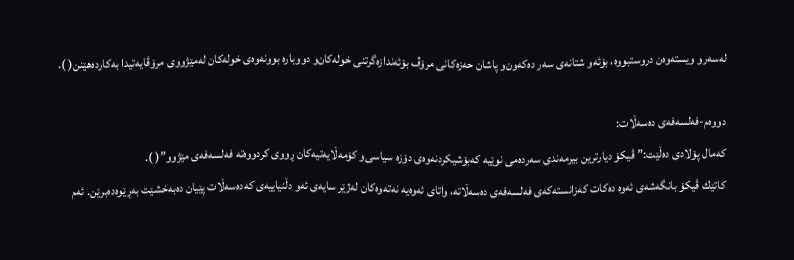له‌سه‌ر‌و ویسته‌وه‌ن دروستبووه‌، بۆئه‌و شتانه‌ى سه‌ر ده‌كه‌ون‌و پاشان حه‌زه‌كانى مرۆڤ بۆئه‌ندازه‌گرتنى خوله‌كان‌و دووباره‌ بوونه‌وه‌ى خوله‌كان له‌مێژووى مرۆڤایه‌تیدا به‌كارده‌هێنن( ).

دووه‌م-فه‌لسه‌فه‌ى ده‌سه‌ڵات:
كه‌مال پۆلادى ده‌ڵێت:” ڤیكۆ دیارترین بیرمه‌ندى سه‌رده‌مى نوێیه‌ كه‌بۆشیكردنه‌وه‌ى دۆزه‌ سیاسى‌و كۆمه‌ڵایه‌تیه‌كان ڕووى كردووه‌ته‌ فه‌لسه‌فه‌ى مێژوو”( ).
كاتێك ڤیكۆ بانگه‌شه‌ى ئه‌وه‌ ده‌كات كه‌زانسته‌كه‌ى فه‌لسه‌فه‌ى ده‌سه‌ڵاته‌، واتاى ئه‌وه‌یه‌ نه‌ته‌وه‌كان له‌ژێر سایه‌ى ئه‌و دڵنیاییه‌ى كه‌ده‌سه‌ڵات پێیان ده‌به‌خشێت به‌ڕێوه‌ده‌برێن. ئه‌م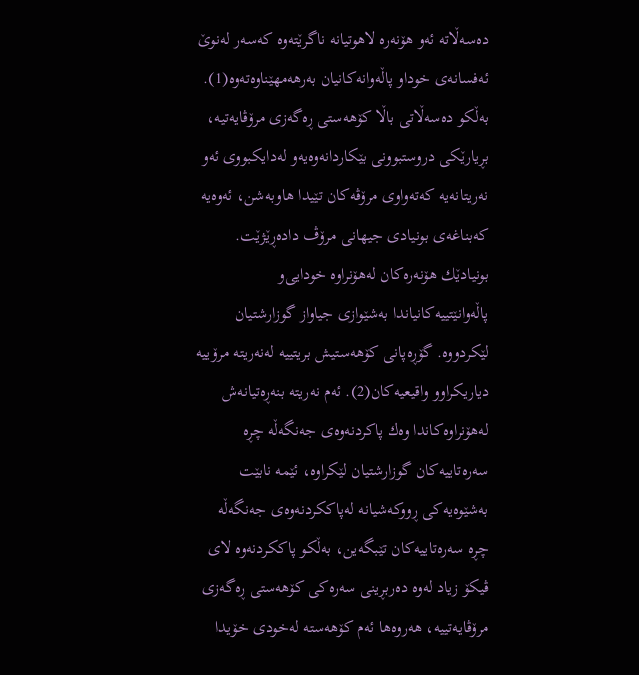ده‌سه‌ڵاته‌ ئه‌و هۆنه‌ره‌ لاهوتیانه‌ ناگرێته‌وه‌ كه‌سه‌ر له‌نوێ ئه‌فسانه‌ى خودا‌و پاڵه‌وانه‌كانیان به‌رهه‌مهێناوه‌ته‌وه‌(1). به‌ڵكو ده‌سه‌ڵاتى باڵا كۆهه‌ستى ڕه‌گه‌زى مرۆڤایه‌تیه‌، بڕیارێكى دروستبوونى بێكاردانه‌وه‌یه‌‌و له‌دایكبووى ئه‌و نه‌ریتانه‌یه‌ كه‌ته‌واوى مرۆڤه‌كان تێیدا هاوبه‌شن، ئه‌وه‌یه‌ كه‌بناغه‌ى بونیادى جیهانى مرۆڤ داده‌ڕێژێت. بونیادێك هۆنه‌ره‌كان له‌هۆنراوه‌ خودایى‌و پاڵه‌وانێتییه‌كانیاندا به‌شێوازى جیاواز گوزارشتیان لێكردووه‌. گۆڕه‌پانى كۆهه‌ستیش بریتییه‌ له‌نه‌ریته‌ مرۆییه‌ دیاریكرا‌و‌و واقیعیه‌كان(2). ئه‌م نه‌ریته‌ بنه‌ڕه‌تیانه‌ش له‌هۆنراوه‌كاندا وه‌ك پاكردنه‌وه‌ى جه‌نگه‌ڵه‌ چڕه‌ سه‌ره‌تاییه‌كان گوزارشتیان لێكراوه‌، ئێمه‌ نابێت به‌شێوه‌یه‌كى ڕووكه‌شیانه‌ له‌پاككردنه‌وه‌ى جه‌نگه‌ڵه‌ چڕه‌ سه‌ره‌تاییه‌كان تێبگه‌ین، به‌ڵكو پاككردنه‌وه‌ لاى ڤیكۆ زیاد له‌وه‌ ده‌ربڕینى سه‌ره‌كى كۆهه‌ستى ڕه‌گه‌زى مرۆڤایه‌تییه‌، هه‌روه‌ها ئه‌م كۆهه‌سته‌ له‌خودى خۆیدا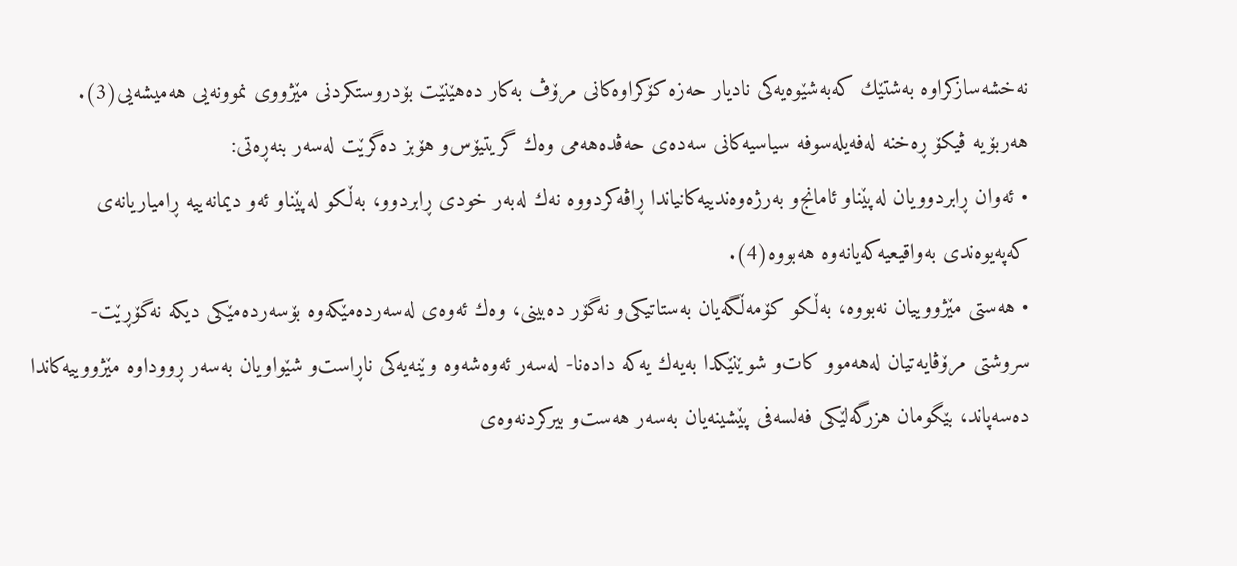نه‌خشه‌سازكراوه‌ به‌شتێك كه‌به‌شێوه‌یه‌كى نادیار حه‌زه‌ كۆكراوه‌كانى مرۆڤ به‌كار ده‌هێنێت بۆدروستكردنى مێژووى نموونه‌یى هه‌میشه‌یى(3). هه‌ربۆیه‌ ڤیكۆ ڕه‌خنه‌ له‌فه‌یله‌سوفه‌ سیاسیه‌كانى سه‌ده‌ى حه‌ڤده‌هه‌مى وه‌ك گریتیۆس‌و هۆبز ده‌گرێت له‌سه‌ر بنه‌ڕه‌تى:
• ئه‌وان ڕابردوویان له‌پێناو ئامانج‌و به‌رژه‌وه‌ندییه‌كانیاندا ڕاڤه‌كردووه‌ نه‌ك له‌به‌ر خودى ڕابردوو، به‌ڵكو له‌پێناو ئه‌و دیمانه‌ییه‌ ڕامیاریانه‌ى كه‌په‌یوه‌ندى به‌واقیعیه‌كه‌یانه‌وه‌ هه‌بووه‌(4).
• هه‌ستى مێژووییان نه‌بووه‌، به‌ڵكو كۆمه‌ڵگه‌یان به‌ستاتیكى‌و نه‌گۆر ده‌بینى، وه‌ك ئه‌وه‌ى له‌سه‌رده‌مێكه‌وه‌ بۆسه‌رده‌مێكى دیكه‌ نه‌گۆڕێت- سروشتى مرۆڤایه‌تیان له‌هه‌موو كات‌و شوێنێكدا به‌یه‌ك یه‌كه‌ داده‌نا- له‌سه‌ر ئه‌وه‌شه‌وه‌ وێنه‌یه‌كى ناڕاست‌و شێواویان به‌سه‌ر ڕووداوه‌ مێژووییه‌كاندا ده‌سه‌پاند، بێگومان هزرگه‌لێكى فه‌لسه‌فى پێشینه‌یان به‌سه‌ر هه‌ست‌و بیركردنه‌وه‌ى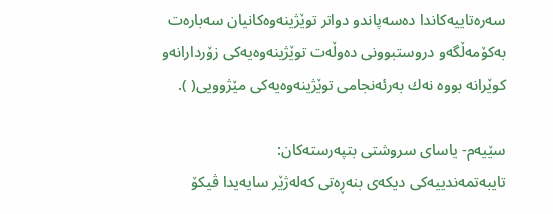سه‌ره‌تاییه‌كاندا ده‌سه‌پاند‌و دواتر توێژینه‌وه‌كانیان سه‌باره‌ت به‌كۆمه‌ڵگه‌‌و دروستبوونى ده‌وڵه‌ت توێژینه‌وه‌یه‌كى زۆردارانه‌‌و كوێرانه‌ بووه‌ نه‌ك به‌رئه‌نجامى توێژینه‌وه‌یه‌كى مێژوویى( ).

سێیه‌م- یاساى سروشتى بتپه‌رسته‌كان:
تایبه‌تمه‌ندییه‌كى دیكه‌ى بنه‌ڕه‌تى كه‌له‌ژێر سایه‌یدا ڤیكۆ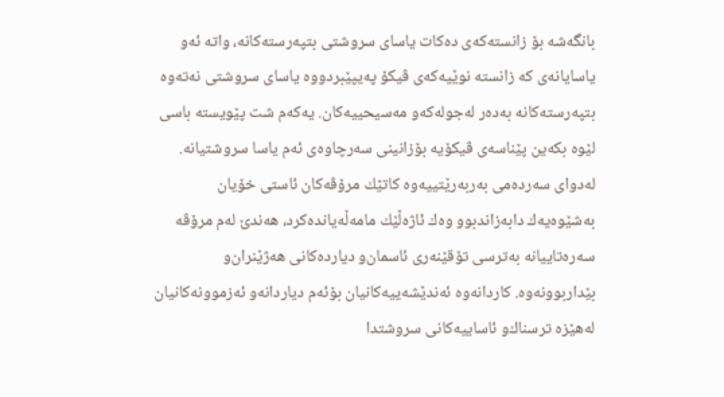بانگه‌شه‌ بۆ زانسته‌كه‌ى ده‌كات یاساى سروشتى بتپه‌رسته‌كانه‌، واته‌ ئه‌و یاسایانه‌ى كه‌ زانسته‌ نوێیه‌كه‌ى ڤیكۆ په‌یپێبردووه‌ یاساى سروشتى نه‌ته‌وه‌ بتپه‌رسته‌كانه‌ به‌ده‌ر له‌جوله‌كه‌و مه‌سیحییه‌كان. یه‌كه‌م شت پێویسته‌ باسى لێوه‌ بكه‌ین پێناسه‌ى ڤیكۆیه‌ بۆزانینى سه‌رچاوه‌ى ئه‌م یاسا سروشتیانه‌.
له‌دواى سه‌رده‌مى به‌ربه‌رێتییه‌وه‌ كاتێك مرۆڤه‌كان ئاستى خۆیان به‌شێوه‌یه‌ك دابه‌زاندبوو وه‌ك ئاژه‌ڵێك مامه‌ڵه‌یانده‌كرد، هه‌ندێ له‌م مرۆڤه‌ سه‌ره‌تاییانه‌ به‌ترسى تۆقێنه‌رى ئاسمان‌و دیارده‌كانى هه‌ژێنران‌و بێداربوونه‌وه‌. كاردانه‌وه‌ ئه‌ندێشه‌ییه‌كانیان بۆئه‌م دیاردانه‌‌و ئه‌زموونه‌كانیان له‌هێزه‌ ترسناك‌و ئاساییه‌كانى سروشتدا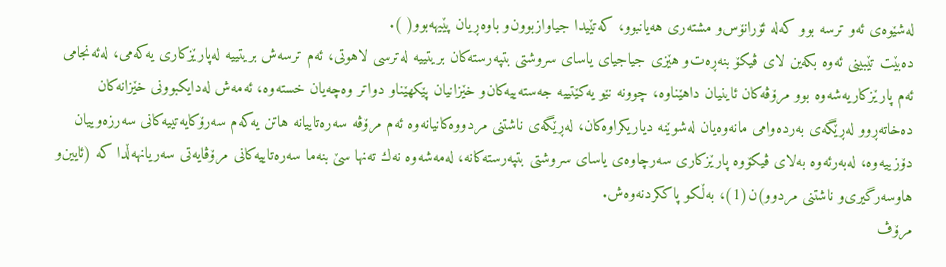له‌شێوه‌ى ئه‌و ترسه‌ بوو كه‌له‌ ئۆرانۆس‌و مشته‌رى هه‌یانبوو، كه‌تێیدا جیاوازبوون‌و باوه‌ڕیان پێیهه‌بوو( ).
ده‌بێت تێبینى ئه‌وه‌ بكه‌ین لاى ڤیكۆ بنه‌ڕه‌ت‌و هێزى جیاجیاى یاساى سروشتى بتپه‌رسته‌كان بریتییه‌ له‌ترسى لاهوتى، ئه‌م ترسه‌ش بریتییه‌ له‌پارێزكارى یه‌كه‌مى، له‌ئه‌نجامى ئه‌م پارێزكاریه‌شه‌وه‌ بوو مرۆڤه‌كان ئاینیان داهێناوه‌، چوونه‌ نێو یه‌كێتییه‌ جه‌سته‌ییه‌كان‌و خێزانیان پێكهێناو دواتر وه‌چه‌یان خسته‌وه‌، ئه‌مه‌ش له‌دایكبوونى خێزانه‌كان ده‌خاته‌ڕوو له‌ڕێگه‌ى به‌رده‌وامى مانه‌وه‌یان له‌شوێنه‌ دیاریكراوه‌كان، له‌ڕێگه‌ى ناشتنى مردووه‌كانیانه‌وه‌ ئه‌م مرۆڤه‌ سه‌ره‌تاییانه‌ هاتن یه‌كه‌م سه‌رۆكایه‌تییه‌كانى سه‌رزه‌وییان دۆزییه‌وه‌، له‌به‌رئه‌وه‌ به‌لاى ڤیكۆوه‌ پارێزكارى سه‌رچاوه‌ى یاساى سروشتى بتپه‌رسته‌كانه‌، له‌مه‌شه‌وه‌ نه‌ك ته‌نها سێ بنه‌ما سه‌ره‌تاییه‌كانى مرۆڤایه‌تى سه‌ریانهه‌ڵدا كه‌ (ئایین‌و هاوسه‌رگیرى‌و ناشتنى مردوو)ن(1)، به‌ڵكو پاككردنه‌وه‌ش.
مرۆڤ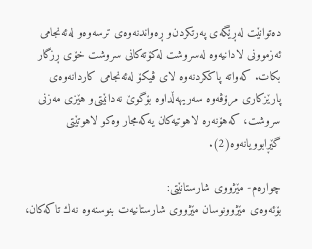ده‌توانێت له‌ڕێگه‌ى په‌رتكردن‌و ڕه‌واندنه‌وه‌ى ترسه‌وه‌‌و له‌ئه‌نجامى ئه‌زموونى لادانیه‌وه‌ له‌سروشت له‌كۆته‌كانى سروشت خۆى ڕزگار بكات. كه‌واته‌ پاككردنه‌وه‌ لاى ڤیكۆ له‌ئه‌نجامى كاردانه‌وه‌ى پارێزكارى مرۆڤه‌وه‌ سه‌ریهه‌ڵداوه‌ بۆگوێ نه‌دانێتى‌و هێزى مه‌زنى سروشت، كه‌هۆنه‌ره‌ لاهوتیه‌كان یه‌كه‌مجار وه‌كو لاهوتێتى گێڕابوویانه‌وه‌(2).

چواره‌م- مێژووى شارستانێتى:
بۆئه‌وه‌ى مێژوونوسان مێژووى شارستانیه‌ت بنوسنه‌وه‌ نه‌ك تاكه‌كان،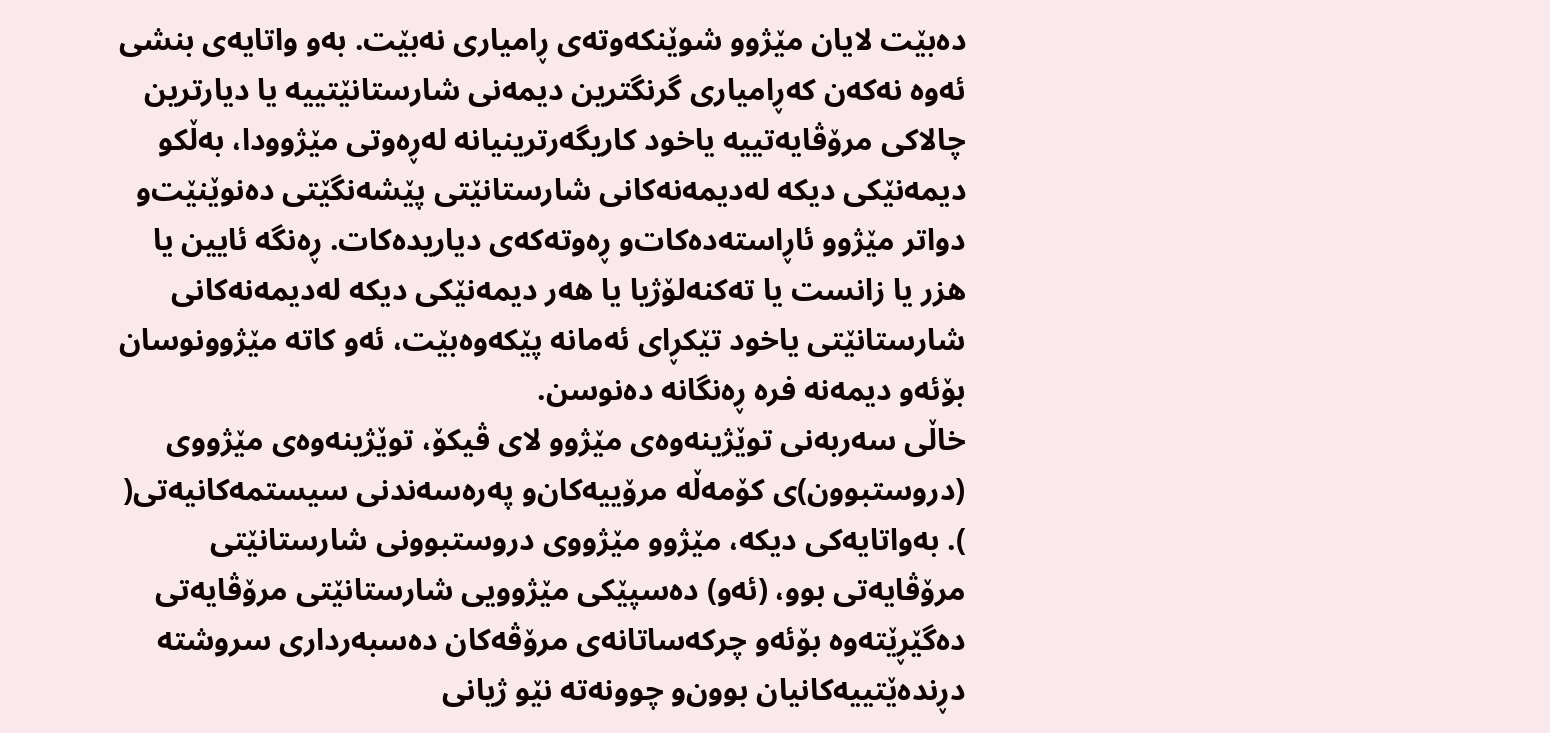ده‌بێت لایان مێژوو شوێنكه‌وته‌ى ڕامیارى نه‌بێت. به‌و واتایه‌ى بنشى ئه‌وه‌ نه‌كه‌ن كه‌ڕامیارى گرنگترین دیمه‌نى شارستانێتییه‌ یا دیارترین چالاكى مرۆڤایه‌تییه‌ یاخود كاریگه‌رترینیانه‌ له‌ڕه‌وتى مێژوودا، به‌ڵكو دیمه‌نێكى دیكه‌ له‌دیمه‌نه‌كانى شارستانێتى پێشه‌نگێتى ده‌نوێنێت‌و دواتر مێژوو ئاڕاسته‌ده‌كات‌و ڕه‌وته‌كه‌ى دیاریده‌كات. ڕه‌نگه‌ ئایین یا هزر یا زانست یا ته‌كنه‌لۆژیا یا هه‌ر دیمه‌نێكى دیكه‌ له‌دیمه‌نه‌كانى شارستانێتى یاخود تێكڕاى ئه‌مانه‌ پێكه‌وه‌بێت، ئه‌و كاته‌ مێژوونوسان بۆئه‌و دیمه‌نه‌ فره‌ ڕه‌نگانه‌ ده‌نوسن.
خاڵى سه‌ربه‌نى توێژینه‌وه‌ى مێژوو لاى ڤیكۆ، توێژینه‌وه‌ى مێژووى (دروستبوون)ى كۆمه‌ڵه‌ مرۆییه‌كان‌و په‌ره‌سه‌ندنى سیستمه‌كانیه‌تى( ). به‌واتایه‌كى دیكه‌، مێژوو مێژووى دروستبوونى شارستانێتى مرۆڤایه‌تى بوو، (ئه‌و) ده‌سپێكى مێژوویى شارستانێتى مرۆڤایه‌تى ده‌گێڕێته‌وه‌ بۆئه‌و چركه‌ساتانه‌ى مرۆڤه‌كان ده‌سبه‌ردارى سروشته‌ دڕنده‌ێتییه‌كانیان بوون‌و چوونه‌ته‌ نێو ژیانى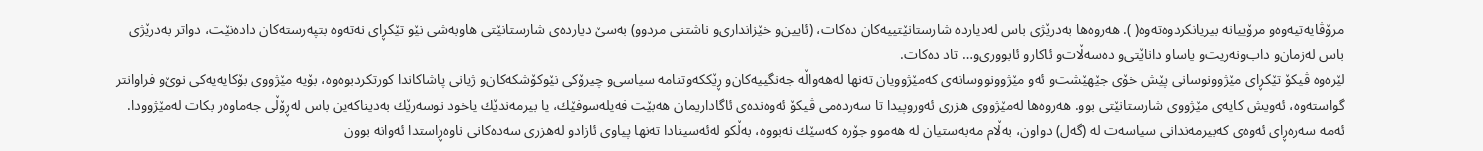مرۆڤایه‌تیه‌وه‌‌و مرۆییانه‌ بیریانكردوه‌ته‌وه‌( ). هه‌روه‌ها به‌درێژى باس له‌دیارده‌ شارستانێتییه‌كان ده‌كات، (ئایین‌و خێزاندارى‌و ناشتنى مردوو) به‌سێ دیارده‌ى شارستانێتى هاوبه‌شى نێو تێكڕاى نه‌ته‌وه‌ بتپه‌رسته‌كان داده‌نێت، دواتر به‌درێژى باس له‌زمان‌و داب‌ونه‌ریت‌و یاسا‌و داناێتى‌و ده‌سه‌ڵات‌و ئاكار‌و ئابوورى‌و… تاد ده‌كات.
لێره‌وه‌ ڤیكۆ تێكڕاى مێژوونوسانى پێش خۆى جێهێشت‌و ئه‌و مێژوونووسانه‌ى كه‌مێژوویان ته‌نها له‌هه‌واڵه‌ جه‌نگییه‌كان‌و ڕێككه‌وتنامه‌ سیاسى‌و چیرۆكى نێوكۆشكه‌كان‌و ژیانى پاشاكاندا كورتكردبوه‌وه‌، بۆیه‌ مێژووى بۆكایه‌یه‌كى نوێ‌و فراوانتر گواسته‌وه‌، ئه‌ویش كایه‌ى مێژووى شارستانێتى بوو. هه‌روه‌ها له‌مێژووى هزرى ئه‌وروپیدا تا سه‌رده‌مى ڤیكۆ ئه‌وه‌نده‌ى ئاگاداریمان هه‌بێت فه‌یله‌سوفێك، یا بیرمه‌ندێك یاخود نوسه‌رێك به‌دیناكه‌ین باس له‌ڕۆڵى جه‌ماوه‌ر بكات له‌مێژوودا. ئه‌مه‌ سه‌ره‌ڕاى ئه‌وه‌ى كه‌بیرمه‌ندانى سیاسه‌ت له‌ (گه‌ل) دواون، به‌ڵام مه‌به‌ستیان له‌ هه‌موو جۆره‌ كه‌سێك نه‌بووه‌، به‌ڵكو له‌ئه‌سینادا ته‌نها پیاوى ئازاد‌و له‌هزرى سه‌ده‌كانى ناوه‌ڕاستدا ئه‌وانه‌ بوون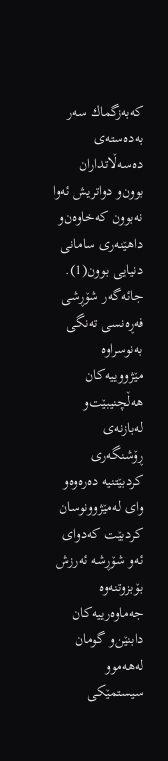كه‌به‌زگماك سه‌ر به‌ده‌سته‌ى ده‌سه‌ڵاتداران بوون‌و دواتریش ئه‌وا نه‌بوون كه‌خاوه‌ن‌و داهێنه‌رى سامانى دنیایى بوون(1). جائه‌گه‌ر شۆڕشى فه‌ڕه‌نسى ته‌نگى به‌نوسراوه‌ مێژووییه‌كان هه‌ڵچنیبێت‌و له‌بازنه‌ى ڕۆشنگه‌رى كردبێتنیه‌ ده‌ره‌وه‌‌و واى له‌مێژوونوسان كردبێت كه‌دواى ئه‌و شۆڕشه‌ ئه‌رزش بۆبزوتنه‌وه‌ جه‌ماوه‌رییه‌كان دابنێن‌و گومان له‌هه‌موو سیستمێكى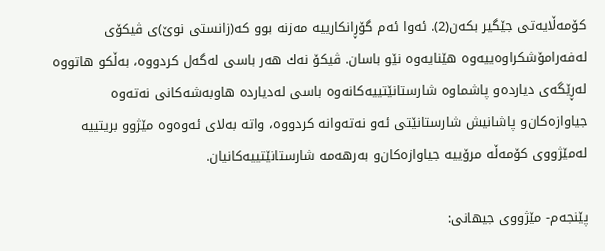كۆمه‌ڵایه‌تى جێگیر بكه‌ن(2). ئه‌وا ئه‌م گۆڕانكارییه‌ مه‌زنه‌ بوو كه‌(زانستى نوێ)ى ڤیكۆى له‌فه‌رامۆشكراوه‌ییه‌وه‌ هێنایه‌وه‌ نێو باسان. ڤیكۆ نه‌ك هه‌ر باسى له‌گه‌ل كردووه‌، به‌ڵكو هاتووه‌ له‌ڕێگه‌ى دیارده‌‌و پاشماوه‌ شارستانێتییه‌كانه‌وه‌ باسى له‌دیارده‌ هاوبه‌شه‌كانى نه‌ته‌وه‌ جیاوازه‌كان‌و پاشانیش شارستانێتى ئه‌و نه‌ته‌وانه‌ كردووه‌، واته‌ به‌لاى ئه‌وه‌وه‌ مێژوو بریتییه‌ له‌مێژووى كۆمه‌ڵه‌ مرۆییه‌ جیاوازه‌كان‌و به‌رهه‌مه‌ شارستانێتییه‌كانیان.

پێنجه‌م- مێژووى جیهانى: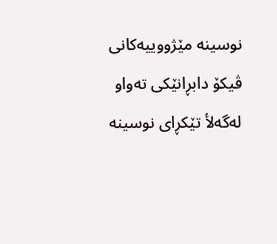نوسینه‌ مێژووییه‌كانى ڤیكۆ دابڕانێكى ته‌واو له‌گه‌لأ تێكڕاى نوسینه‌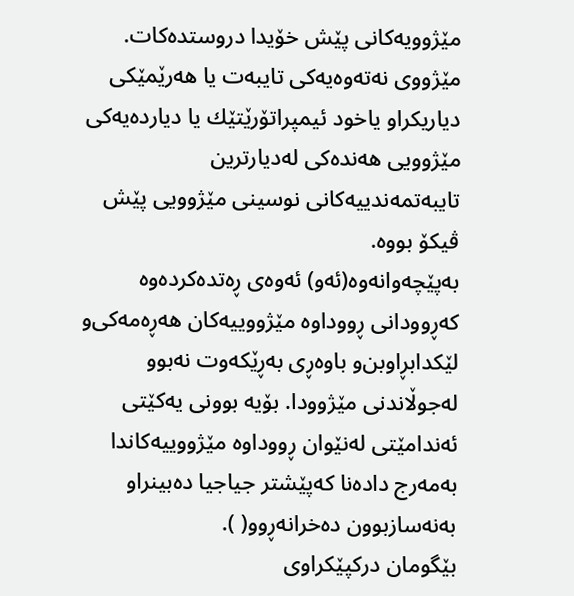مێژوویه‌كانى پێش خۆیدا دروستده‌كات. مێژووى نه‌ته‌وه‌یه‌كى تایبه‌ت یا هه‌رێمێكى دیاریكراو یاخود ئیمپراتۆرێتێك یا دیارده‌یه‌كى مێژوویى هه‌نده‌كى له‌دیارترین تایبه‌تمه‌ندییه‌كانى نوسینى مێژوویى پێش ڤیكۆ بووه‌.
به‌پێچه‌وانه‌وه‌(ئه‌و) ئه‌وه‌ى ڕه‌تده‌كرده‌وه‌ كه‌ڕوودانى ڕووداوه‌ مێژووییه‌كان هه‌ڕه‌مه‌كى‌و لێكدابڕاوبن‌و باوه‌ڕى به‌ڕێكه‌وت نه‌بوو له‌جوڵاندنى مێژوودا. بۆیه‌ بوونى یه‌كێتى ئه‌ندامێتى له‌نێوان ڕووداوه‌ مێژووییه‌كاندا به‌مه‌رج داده‌نا كه‌پێشتر جیاجیا ده‌بینرا‌و به‌نه‌سازبوون ده‌خرانه‌ڕوو( ).
بێگومان دركپێكراوى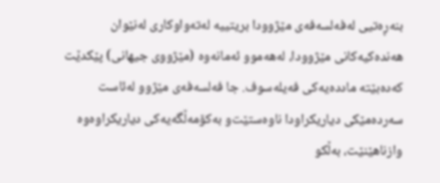بنه‌ڕه‌تیى له‌فه‌لسه‌فه‌ى مێژوودا بریتییه‌ له‌ته‌واوكارى له‌نێوان هه‌نده‌كیه‌كانى مێژوودا، له‌هه‌موو ئه‌مانه‌وه‌ (مێژووى جیهانى) پێكدێت كه‌ده‌بێته‌ مادده‌یه‌كى فه‌یله‌سوف. جا فه‌لسه‌فه‌ى مێژوو له‌ئاست سه‌رده‌مێكى دیاریكراودا ناوه‌ستێت‌و به‌كۆمه‌ڵگه‌یه‌كى دیاریكراوه‌وه‌ وازناهێنێت، به‌ڵكو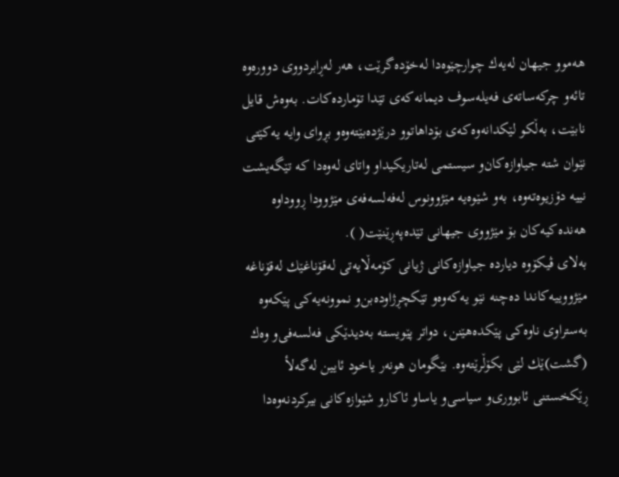هه‌موو جیهان له‌یه‌ك چوارچێوه‌دا له‌خۆده‌گرێت، هه‌ر له‌ڕابردووى دووره‌وه‌ تائه‌و چركه‌ساته‌ى فه‌یله‌سوف دیمانه‌كه‌ى تێدا تۆمارده‌كات. به‌وه‌ش قایل نابێت، به‌ڵكو لێكدانه‌وه‌كه‌ى بۆداهاتوو درێژده‌بێته‌وه‌‌و بڕواى وایه‌ یه‌كێتى نێوان شته‌ جیاوازه‌كان‌و سیستمى له‌تاریكیدا‌و واتاى له‌وه‌دا كه‌ تێگه‌یشت نییه‌ دۆزیوه‌ته‌وه‌، به‌و شێوه‌یه‌ مێژوونوس له‌فه‌لسه‌فه‌ى مێژوودا ڕووداوه‌ هه‌نده‌كیه‌كان بۆ مێژووى جیهانى تێده‌په‌ڕێنێت( ).
به‌لاى ڤیكۆوه‌ دیارده‌ جیاوازه‌كانى ژیانى كۆمه‌ڵایه‌تى له‌قۆناغێك له‌قۆناغه‌ مێژووییه‌كاندا ده‌چنه‌ نێو یه‌كه‌وه‌‌و تێكچڕژاوده‌بن‌و نموونه‌یه‌كى پێكه‌وه‌ به‌ستراوى ناوه‌كى پێكده‌هێنن، دواتر پێویسته‌ به‌دیدێكى فه‌لسه‌فى‌و وه‌ك (گشت)ێك لێى بكۆڵرێته‌وه‌. بێگومان هونه‌ر یاخود ئایین له‌گه‌لأ ڕێكخستنى ئابوورى‌و سیاسى‌و یاسا‌و ئاكار‌و شێوازه‌كانى بیركردنه‌وه‌دا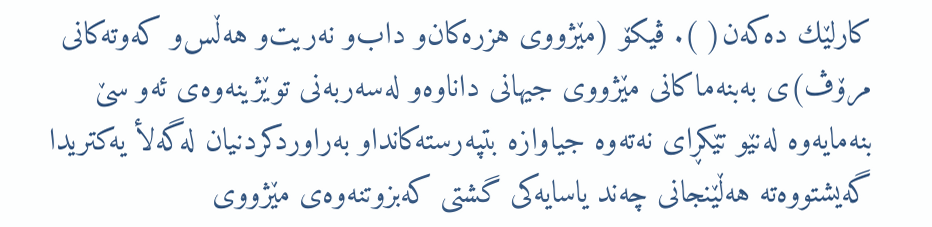كارلێك ده‌كه‌ن( ). ڤیكۆ (مێژووى هزره‌كان‌و داب‌و نه‌ریت‌و هه‌ڵس‌و كه‌وته‌كانى مرۆڤ)ى به‌بنه‌ماكانى مێژووى جیهانى داناوه‌‌و له‌سه‌ربه‌نى توێژینه‌وه‌ى ئه‌و سێ بنه‌مایه‌وه‌ له‌نێو تێكڕاى نه‌ته‌وه‌ جیاوازه‌ بتپه‌رسته‌كاندا‌و به‌راوردكردنیان له‌گه‌لأ یه‌كتریدا گه‌یشتووه‌ته‌ هه‌ڵێنجانى چه‌ند یاسایه‌كى گشتى كه‌بزوتنه‌وه‌ى مێژووى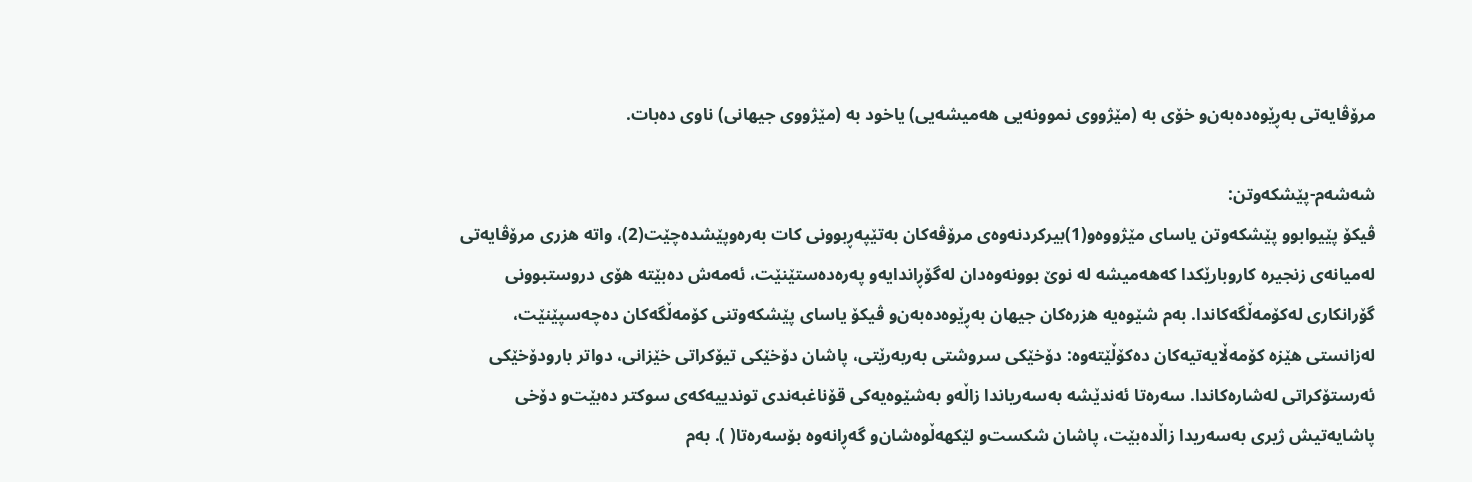مرۆڤایه‌تى به‌ڕێوه‌ده‌به‌ن‌و خۆى به‌ (مێژووى نموونه‌یى هه‌میشه‌یى) یاخود به‌ (مێژووى جیهانى) ناوى ده‌بات.

شه‌شه‌م-پێشكه‌وتن:
ڤیكۆ پێیوابوو پێشكه‌وتن یاساى مێژووه‌‌و(1)بیركردنه‌وه‌ى مرۆڤه‌كان به‌تێپه‌ڕبوونى كات به‌ره‌وپێشده‌چێت(2)، واته‌ هزرى مرۆڤایه‌تى له‌میانه‌ى زنجیره‌ كار‌وبارێكدا كه‌هه‌میشه‌ له‌ نوێ بوونه‌وه‌دان له‌گۆڕاندایه‌‌و په‌ره‌ده‌ستێنێت، ئه‌مه‌ش ده‌بێته‌ هۆى دروستبوونى گۆرانكارى له‌كۆمه‌ڵگه‌كاندا. به‌م شێوه‌یه‌ هزره‌كان جیهان به‌ڕێوه‌ده‌به‌ن‌و ڤیكۆ یاساى پێشكه‌وتنى كۆمه‌ڵگه‌كان ده‌چه‌سپێنێت، له‌زانستى هێزه‌ كۆمه‌ڵایه‌تیه‌كان ده‌كۆڵێته‌وه‌: دۆخێكى سروشتى به‌ربه‌رێتى، پاشان دۆخێكى تیۆكراتى خێزانى، دواتر بارودۆخێكى ئه‌رستۆكراتى له‌شاره‌كاندا. سه‌ره‌تا ئه‌ندێشه‌ به‌سه‌ریاندا زاڵه‌‌و به‌شێوه‌یه‌كى قۆناغبه‌ندى توندییه‌كه‌ى سوكتر ده‌بێت‌و دۆخى پاشایه‌تیش ژیرى به‌سه‌ریدا زاڵده‌بێت، پاشان شكست‌و لێكهه‌ڵوه‌شان‌و گه‌ڕانه‌وه‌ بۆسه‌ره‌تا( ). به‌م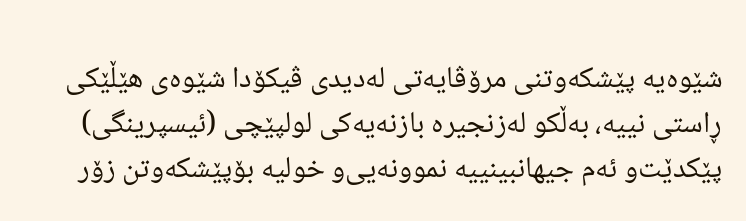شێوه‌یه‌ پێشكه‌وتنى مرۆڤایه‌تى له‌دیدى ڤیكۆدا شێوه‌ى هێڵێكى ڕاستى نییه‌، به‌ڵكو له‌زنجیره‌ بازنه‌یه‌كى لولپێچى (ئیسپرینگى) پێكدێت‌و ئه‌م جیهانبینییه‌ نموونه‌یى‌و خولیه‌ بۆپێشكه‌وتن زۆر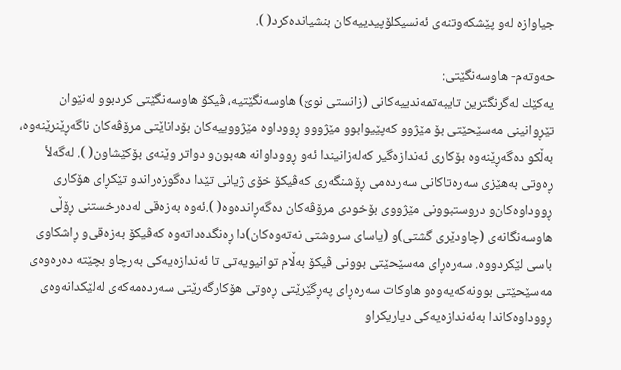جیاوازه‌ له‌و پێشكه‌وتنه‌ى ئه‌نسیكلۆپیدییه‌كان بنشیانده‌كرد( ).

حه‌وته‌م- هاوسه‌نگێتى:
یه‌كێك له‌گرنگترین تایبه‌تمه‌ندییه‌كانى (زانستى نوێ) هاوسه‌نگێتیه‌، ڤیكۆ هاوسه‌نگێتى كردبوو له‌نێوان تێڕوانینى مه‌سێحێتى بۆ مێژوو كه‌پێیوابوو مێژوو‌و ڕووداوه‌ مێژووییه‌كان بۆداناێتى مرۆڤه‌كان ناگه‌ڕێنرێنه‌وه‌، به‌ڵكو ده‌گه‌ڕێنه‌وه‌ بۆكارى ئه‌ندازه‌گیر كه‌له‌زانیندا ئه‌و ڕووداوانه‌ هه‌بون‌و دواتر وێنه‌ى بۆكێشاون( ). له‌گه‌لأ ڕه‌وتى به‌هێزى سه‌ره‌تاكانى سه‌رده‌مى ڕۆشنگه‌رى كه‌ڤیكۆ خۆى ژیانى تێدا ده‌گوزه‌راند‌و تێكڕاى هۆكارى ڕووداوه‌كان‌و دروستبوونى مێژووى بۆخودى مرۆڤه‌كان ده‌گه‌ڕانده‌وه‌( ).ئه‌وه‌ به‌زه‌قى له‌ده‌رخستنى ڕۆڵى هاوسه‌نگانه‌ى (چاودێرى گشتى)و (یاساى سروشتى نه‌ته‌وه‌كان)دا ڕه‌نگده‌داته‌وه‌ كه‌ڤیكۆ به‌زه‌قى‌و ڕاشكاوى باسى لێكردووه‌. سه‌ره‌ڕاى مه‌سێحێتى بوونى ڤیكۆ به‌ڵام توانیویه‌تى تا ئه‌ندازه‌یه‌كى به‌رچاو بچێته‌ ده‌ره‌وه‌ى مه‌سێحێتى بوونه‌كه‌یه‌وه‌‌و هاوكات سه‌ره‌ڕاى په‌ڕگێرێتى ڕه‌وتى هۆكارگه‌رێتى سه‌رده‌مه‌كه‌ى له‌لێكدانه‌وه‌ى ڕووداوه‌كاندا به‌ئه‌ندازه‌یه‌كى دیاریكراو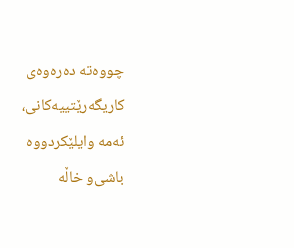چووه‌ته‌ ده‌ره‌وه‌ى كاریگه‌رێتییه‌كانى، ئه‌مه‌ وایلێكردووه‌ باشى‌و خاڵه‌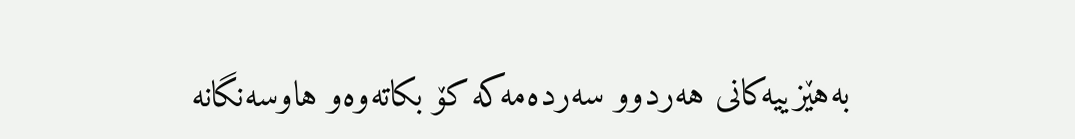به‌هێزییه‌كانى هه‌ردوو سه‌رده‌مه‌كه‌ كۆ بكاته‌وه‌‌و هاوسه‌نگانه‌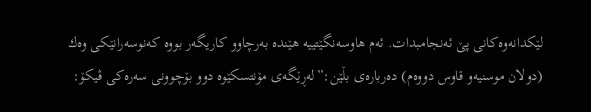لێكدانه‌وه‌كانى پێ ئه‌نجامبدات. ئه‌م هاوسه‌نگێتییه‌ هێنده‌ به‌رچاو‌و كاریگه‌ر بووه‌ كه‌نوسه‌رانێكى وه‌ك (دولان موسنیه‌‌و قاوس دووه‌م) ده‌رباره‌ى بڵێن:”له‌ڕێگه‌ى مۆنتسكێوه‌ دوو بۆچوونى سه‌ره‌كى ڤیكۆ: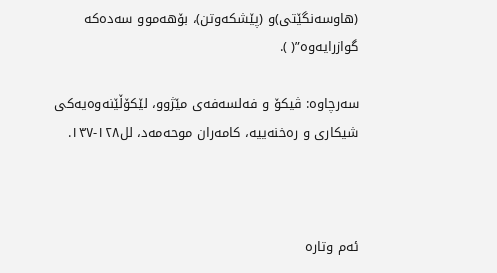(هاوسه‌نگێتى)و (پێشكه‌وتن)، بۆهه‌موو سه‌ده‌كه‌ گوازرایه‌وه‌”( ).

سەرچاوە: ڤیکۆ و فەلسەفەى مێژوو، لێکۆڵێنەوەیەکى شیکاری و رەخنەییە، کامەران موحەمەد، لل١٢٨-١٣٧.



ئەم وتارە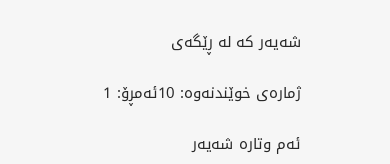شەیەر کە لە ڕێگەی

ژمارەی خوێندنەوە: 10ئەمڕۆ: 1

ئەم وتارە شەیەر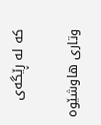کە لە ڕێگەی

وتاری هاوشێوە